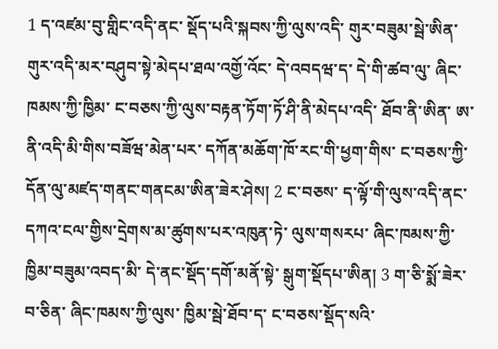1 ད་འཛམ་བུ་གླིང་འདི་ནང་ སྡོད་པའི་སྐབས་ཀྱི་ལུས་འདི་ གུར་བཟུམ་སྦེ་ཨིན་ གུར་འདི་མར་བཤུབ་སྟེ་མེདཔ་ཐལ་འགྱོ་འོང་ དེ་འབདཝ་ད་ དེ་གི་ཚབ་ལུ་ ཞིང་ཁམས་ཀྱི་ཁྱིམ་ ང་བཅས་ཀྱི་ལུས་བརྟན་ཏོག་ཏོ་ཤི་ནི་མེདཔ་འདི་ ཐོབ་ནི་ཨིན་ ཨ་ནི་འདི་མི་གིས་བཟོཝ་མེན་པར་ དཀོན་མཆོག་ཁོ་རང་གི་ཕྱག་གིས་ ང་བཅས་ཀྱི་དོན་ལུ་མཛད་གནང་གནངམ་ཨིན་ཟེར་ཤེས། 2 ང་བཅས་ ད་ལྟོ་གི་ལུས་འདི་ནང་ དཀའ་ངལ་གྱིས་དྲེགས་མ་ཚུགས་པར་འཁུན་ཏེ་ ལུས་གསརཔ་ ཞིང་ཁམས་ཀྱི་ཁྱིམ་བཟུམ་འབད་མི་ དེ་ནང་སྡོད་དགོ་མནོ་སྟེ་ སྒུག་སྡོདཔ་ཨིན། 3 ག་ཅི་སྨོ་ཟེར་བ་ཅིན་ ཞིང་ཁམས་ཀྱི་ལུས་ ཁྱིམ་སྦེ་ཐོབ་ད་ ང་བཅས་སྡོད་སའི་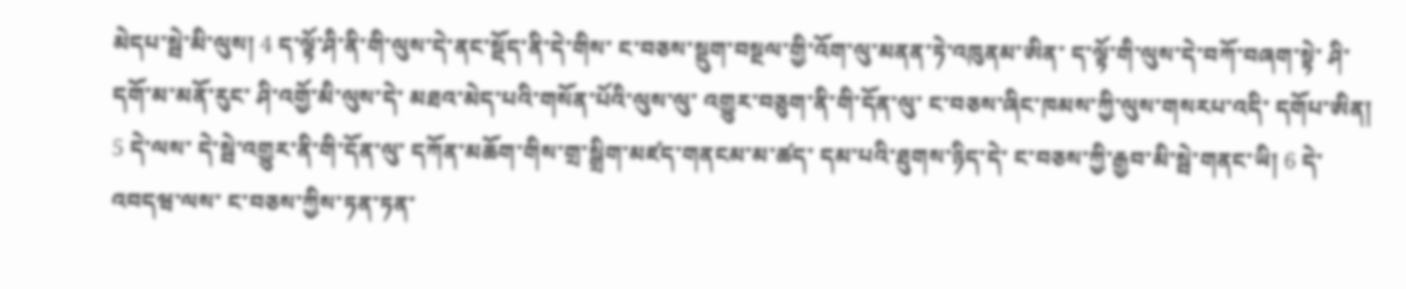མེདཔ་སྦེ་མི་ལུས། 4 ད་ལྟོ་ཤི་ནི་གི་ལུས་དེ་ནང་སྡོད་ནི་དེ་གིས་ ང་བཅས་སྡུག་བསྔལ་གྱི་འོག་ལུ་མནན་ཏེ་འཁུནམ་ཨིན་ ད་ལྟོ་གི་ལུས་དེ་བཀོ་བཞག་སྟེ་ ཤི་དགོ་མ་མནོ་རུང་ ཤི་འགྱོ་མི་ལུས་དེ་ མཐའ་མེད་པའི་གསོན་པོའི་ལུས་ལུ་ འགྱུར་བཅུག་ནི་གི་དོན་ལུ་ ང་བཅས་ཞིང་ཁམས་ཀྱི་ལུས་གསརཔ་འདི་ དགོཔ་ཨིན། 5 དེ་ལས་ དེ་སྦེ་འགྱུར་ནི་གི་དོན་ལུ་ དཀོན་མཆོག་གིས་གྲ་སྒྲིག་མཛད་གནངམ་མ་ཚད་ དམ་པའི་ཐུགས་ཉིད་དེ་ ང་བཅས་ཀྱི་རྒྱབ་མི་སྦེ་གནང་ཡི། 6 དེ་འབདཝ་ལས་ ང་བཅས་ཀྱིས་ཏན་ཏན་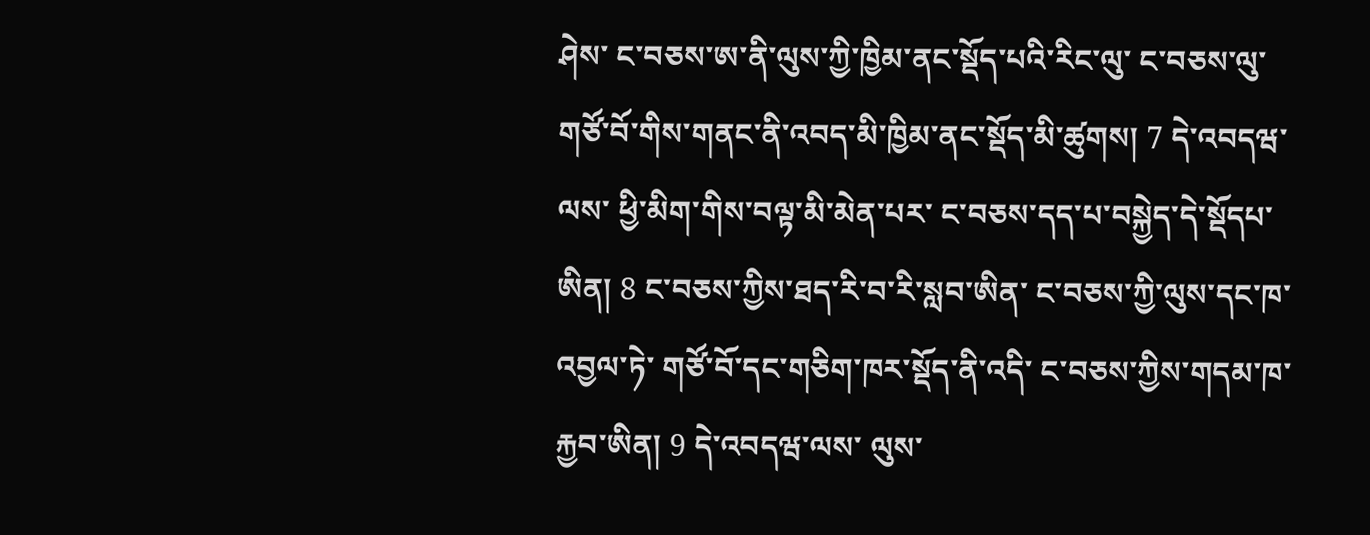ཤེས་ ང་བཅས་ཨ་ནི་ལུས་ཀྱི་ཁྱིམ་ནང་སྡོད་པའི་རིང་ལུ་ ང་བཅས་ལུ་གཙོ་བོ་གིས་གནང་ནི་འབད་མི་ཁྱིམ་ནང་སྡོད་མི་ཚུགས། 7 དེ་འབདཝ་ལས་ ཕྱི་མིག་གིས་བལྟ་མི་མེན་པར་ ང་བཅས་དད་པ་བསྐྱེད་དེ་སྡོདཔ་ཨིན། 8 ང་བཅས་ཀྱིས་ཐད་རི་བ་རི་སླབ་ཨིན་ ང་བཅས་ཀྱི་ལུས་དང་ཁ་འབྱལ་ཏེ་ གཙོ་བོ་དང་གཅིག་ཁར་སྡོད་ནི་འདི་ ང་བཅས་ཀྱིས་གདམ་ཁ་རྐྱབ་ཨིན། 9 དེ་འབདཝ་ལས་ ལུས་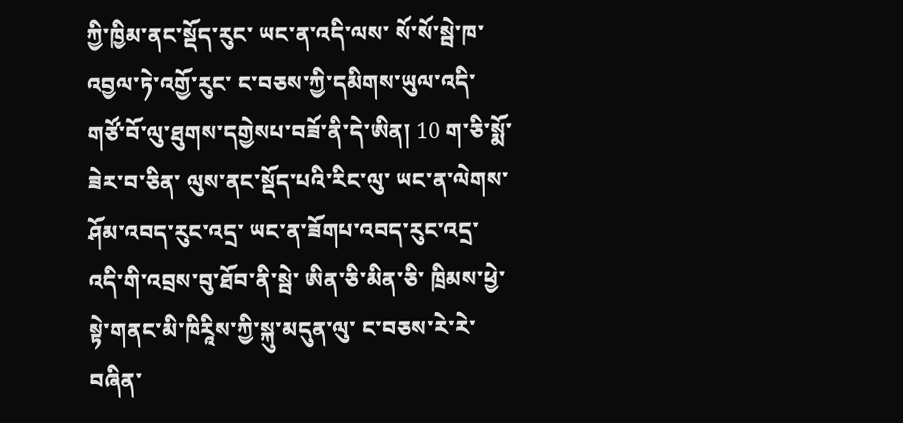ཀྱི་ཁྱིམ་ནང་སྡོད་རུང་ ཡང་ན་འདི་ལས་ སོ་སོ་སྦེ་ཁ་འབྱལ་ཏེ་འགྱོ་རུང་ ང་བཅས་ཀྱི་དམིགས་ཡུལ་འདི་ གཙོ་བོ་ལུ་ཐུགས་དགྱེསཔ་བཟོ་ནི་དེ་ཨིན། 10 ག་ཅི་སྨོ་ཟེར་བ་ཅིན་ ལུས་ནང་སྡོད་པའི་རིང་ལུ་ ཡང་ན་ལེགས་ཤོམ་འབད་རུང་འདྲ་ ཡང་ན་ཟོགཔ་འབད་རུང་འདྲ་ འདི་གི་འབྲས་བུ་ཐོབ་ནི་སྦེ་ ཨིན་ཅི་མིན་ཅི་ ཁྲིམས་ཕྱེ་སྟེ་གནང་མི་ཁིརཱིས་ཀྱི་སྐུ་མདུན་ལུ་ ང་བཅས་རེ་རེ་བཞིན་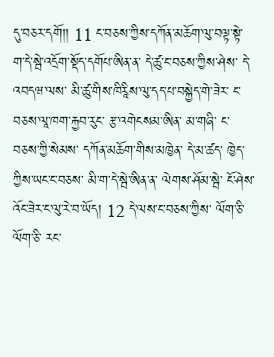དུ་བཅར་དགོ།། 11 ང་བཅས་ཀྱིས་དཀོན་མཆོག་ལུ་བལྟ་སྟེ་ ག་དེ་སྦེ་འདྲོག་སྡོད་དགོཔ་ཨིན་ན་ དེ་ཚུ་ང་བཅས་ཀྱིས་ཤེས་ དེ་འབདཝ་ལས་ མི་ཚུ་གིས་ཁིརཱིས་ལུ་དད་པ་བསྐྱེད་གེ་ཟེར་ ང་བཅས་ལཱ་ཁག་རྐྱབ་རུང་ རྩ་འགེངསམ་ཨིན་ མ་གཞི་ ང་བཅས་ཀྱི་སེམས་ དཀོན་མཆོག་གིས་མཁྱེན་ དེ་མ་ཚད་ ཁྱེད་ཀྱིས་ཡང་ང་བཅས་ མི་ག་དེ་སྦེ་ཨིན་ན་ ལེགས་ཤོམ་སྦེ་ ངོ་ཤེས་འོང་ཟེར་ང་ལུ་རེ་བ་ཡོད། 12 དེ་ལས་ང་བཅས་ཀྱིས་ ལོག་ཅི་ལོག་ཅི་ རང་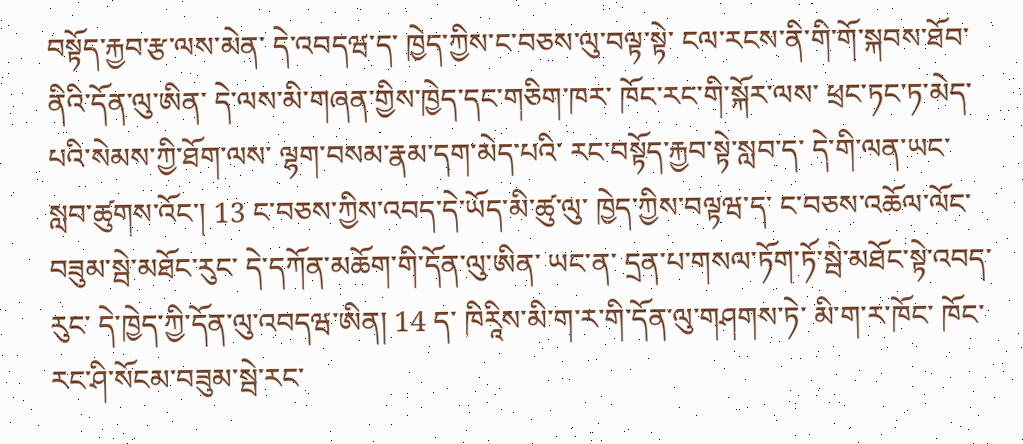བསྟོད་རྐྱབ་རྩ་ལས་མེན་ དེ་འབདཝ་ད་ ཁྱེད་ཀྱིས་ང་བཅས་ལུ་བལྟ་སྟེ་ ངལ་རངས་ནི་གི་གོ་སྐབས་ཐོབ་ནིའི་དོན་ལུ་ཨིན་ དེ་ལས་མི་གཞན་གྱིས་ཁྱེད་དང་གཅིག་ཁར་ ཁོང་རང་གི་སྐོར་ལས་ ཕྲང་ཏང་ཏ་མེད་པའི་སེམས་ཀྱི་ཐོག་ལས་ ལྷག་བསམ་རྣམ་དག་མེད་པའི་ རང་བསྟོད་རྐྱབ་སྟེ་སླབ་ད་ དེ་གི་ལན་ཡང་སླབ་ཚུགས་འོང་། 13 ང་བཅས་ཀྱིས་འབད་དེ་ཡོད་མི་ཚུ་ལུ་ ཁྱེད་ཀྱིས་བལྟཝ་ད་ ང་བཅས་འཆོལ་ལོང་བཟུམ་སྦེ་མཐོང་རུང་ དེ་དཀོན་མཆོག་གི་དོན་ལུ་ཨིན་ ཡང་ན་ དྲན་པ་གསལ་ཏོག་ཏོ་སྦེ་མཐོང་སྟེ་འབད་རུང་ དེ་ཁྱེད་ཀྱི་དོན་ལུ་འབདཝ་ཨིན། 14 ད་ ཁིརཱིས་མི་ག་ར་གི་དོན་ལུ་གཤགས་ཏེ་ མི་ག་ར་ཁོང་ ཁོང་རང་ཤི་སོངམ་བཟུམ་སྦེ་རང་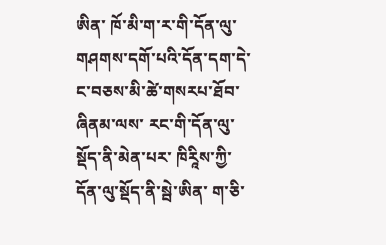ཨིན་ ཁོ་མི་ག་ར་གི་དོན་ལུ་གཤགས་དགོ་པའི་དོན་དག་དེ་ ང་བཅས་མི་ཚེ་གསརཔ་ཐོབ་ཞིནམ་ལས་ རང་གི་དོན་ལུ་སྡོད་ནི་མེན་པར་ ཁིརཱིས་ཀྱི་དོན་ལུ་སྡོད་ནི་སྦེ་ཨིན་ ག་ཅི་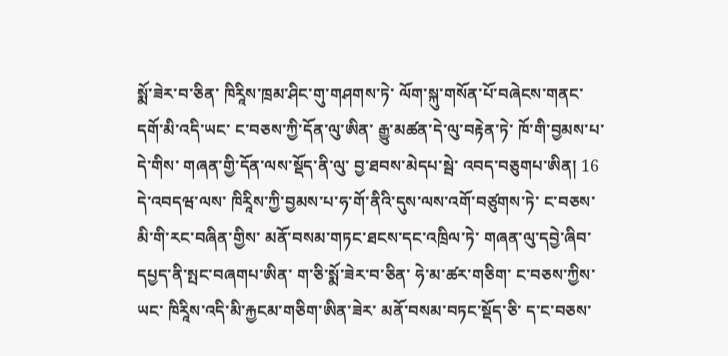སྨོ་ཟེར་བ་ཅིན་ ཁིརཱིས་ཁྲམ་ཤིང་གུ་གཤགས་ཏེ་ ལོག་སྐུ་གསོན་པོ་བཞེངས་གནང་དགོ་མི་འདི་ཡང་ ང་བཅས་ཀྱི་དོན་ལུ་ཨིན་ རྒྱུ་མཚན་དེ་ལུ་བརྟེན་ཏེ་ ཁོ་གི་བྱམས་པ་དེ་གིས་ གཞན་གྱི་དོན་ལས་སྡོད་ནི་ལུ་ བྱ་ཐབས་མེདཔ་སྦེ་ འབད་བཅུགཔ་ཨིན། 16 དེ་འབདཝ་ལས་ ཁིརཱིས་ཀྱི་བྱམས་པ་ཧ་གོ་ནིའི་དུས་ལས་འགོ་བཙུགས་ཏེ་ ང་བཅས་མི་གི་རང་བཞིན་གྱིས་ མནོ་བསམ་གཏང་ཐངས་དང་འཁྲིལ་ཏེ་ གཞན་ལུ་དབྱེ་ཞིབ་དཔྱད་ནི་སྤང་བཞགཔ་ཨིན་ ག་ཅི་སྨོ་ཟེར་བ་ཅིན་ ཧེ་མ་ཚར་གཅིག་ ང་བཅས་ཀྱིས་ཡང་ ཁིརཱིས་འདི་མི་རྐྱངམ་གཅིག་ཨིན་ཟེར་ མནོ་བསམ་བཏང་སྡོད་ཅི་ ད་ང་བཅས་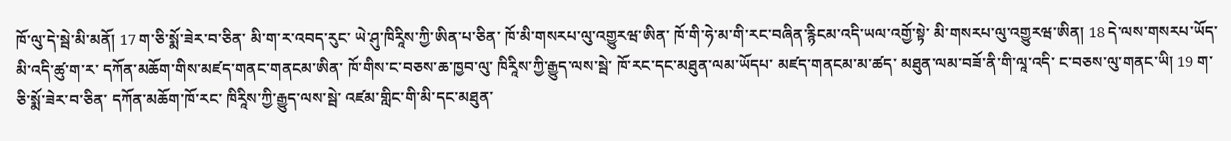ཁོ་ལུ་དེ་སྦེ་མི་མནོ། 17 ག་ཅི་སྨོ་ཟེར་བ་ཅིན་ མི་ག་ར་འབད་རུང་ ཡེ་ཤུ་ཁིརཱིས་ཀྱི་ཨིན་པ་ཅིན་ ཁོ་མི་གསརཔ་ལུ་འགྱུརཝ་ཨིན་ ཁོ་གི་ཧེ་མ་གི་རང་བཞིན་རྙིངམ་འདི་ཡལ་འགྱོ་སྟེ་ མི་གསརཔ་ལུ་འགྱུརཝ་ཨིན། 18 དེ་ལས་གསརཔ་ཡོད་མི་འདི་ཚུ་ག་ར་ དཀོན་མཆོག་གིས་མཛད་གནང་གནངམ་ཨིན་ ཁོ་གིས་ང་བཅས་ཆ་ཁྱབ་ལུ་ ཁིརཱིས་ཀྱི་རྒྱུད་ལས་སྦེ་ ཁོ་རང་དང་མཐུན་ལམ་ཡོདཔ་ མཛད་གནངམ་མ་ཚད་ མཐུན་ལམ་བཟོ་ནི་གི་ལཱ་འདི་ ང་བཅས་ལུ་གནང་ཡི། 19 ག་ཅི་སྨོ་ཟེར་བ་ཅིན་ དཀོན་མཆོག་ཁོ་རང་ ཁིརཱིས་ཀྱི་རྒྱུད་ལས་སྦེ་ འཛམ་གླིང་གི་མི་དང་མཐུན་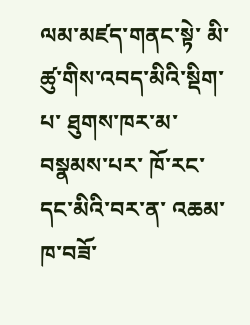ལམ་མཛད་གནང་སྟེ་ མི་ཚུ་གིས་འབད་མིའི་སྡིག་པ་ ཐུགས་ཁར་མ་བསྣམས་པར་ ཁོ་རང་དང་མིའི་བར་ན་ འཆམ་ཁ་བཟོ་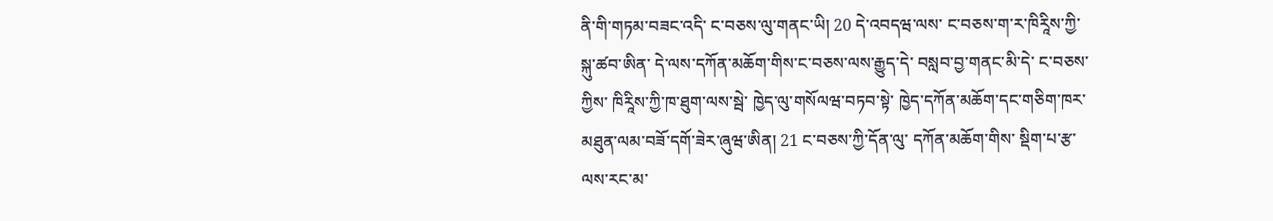ནི་གི་གཏམ་བཟང་འདི་ ང་བཅས་ལུ་གནང་ཡི། 20 དེ་འབདཝ་ལས་ ང་བཅས་ག་ར་ཁིརཱིས་ཀྱི་སྐུ་ཚབ་ཨིན་ དེ་ལས་དཀོན་མཆོག་གིས་ང་བཅས་ལས་རྒྱུད་དེ་ བསླབ་བྱ་གནང་མི་དེ་ ང་བཅས་ཀྱིས་ ཁིརཱིས་ཀྱི་ཁ་ཐུག་ལས་སྦེ་ ཁྱེད་ལུ་གསོལཝ་བཏབ་སྟེ་ ཁྱེད་དཀོན་མཆོག་དང་གཅིག་ཁར་ མཐུན་ལམ་བཟོ་དགོ་ཟེར་ཞུཝ་ཨིན། 21 ང་བཅས་ཀྱི་དོན་ལུ་ དཀོན་མཆོག་གིས་ སྡིག་པ་རྩ་ལས་རང་མ་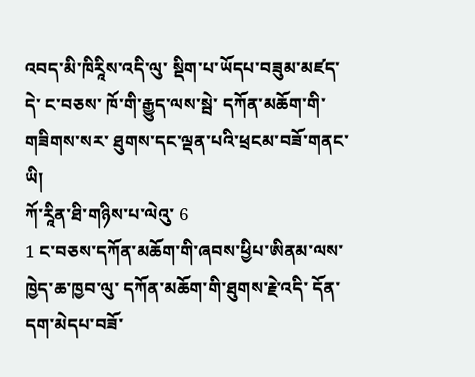འབད་མི་ཁིརཱིས་འདི་ལུ་ སྡིག་པ་ཡོདཔ་བཟུམ་མཛད་དེ་ ང་བཅས་ ཁོ་གི་རྒྱུད་ལས་སྦེ་ དཀོན་མཆོག་གི་གཟིགས་སར་ ཐུགས་དང་ལྡན་པའི་ཕྲངམ་བཟོ་གནང་ཡི།
ཀོ་རཱིན་ཐི་གཉིས་པ་ལེའུ་ 6
1 ང་བཅས་དཀོན་མཆོག་གི་ཞབས་ཕྱིཔ་ཨིནམ་ལས་ ཁྱེད་ཆ་ཁྱབ་ལུ་ དཀོན་མཆོག་གི་ཐུགས་རྗེ་འདི་ དོན་དག་མེདཔ་བཟོ་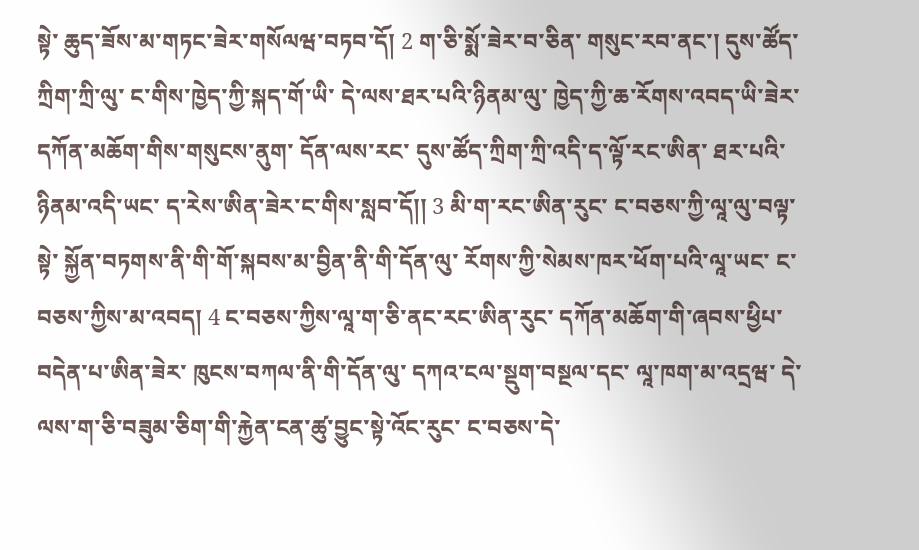སྟེ་ ཆུད་ཟོས་མ་གཏང་ཟེར་གསོལཝ་བཏབ་དོ། 2 ག་ཅི་སྨོ་ཟེར་བ་ཅིན་ གསུང་རབ་ནང་། དུས་ཚོད་ཀྲིག་ཀྲི་ལུ་ ང་གིས་ཁྱེད་ཀྱི་སྐད་གོ་ཡི་ དེ་ལས་ཐར་པའི་ཉིནམ་ལུ་ ཁྱེད་ཀྱི་ཆ་རོགས་འབད་ཡི་ཟེར་ དཀོན་མཆོག་གིས་གསུངས་ནུག་ དོན་ལས་རང་ དུས་ཚོད་ཀྲིག་ཀྲི་འདི་ད་ལྟོ་རང་ཨིན་ ཐར་པའི་ཉིནམ་འདི་ཡང་ ད་རེས་ཨིན་ཟེར་ང་གིས་སླབ་དོ།། 3 མི་ག་རང་ཨིན་རུང་ ང་བཅས་ཀྱི་ལཱ་ལུ་བལྟ་སྟེ་ སྐྱོན་བཏགས་ནི་གི་གོ་སྐབས་མ་བྱིན་ནི་གི་དོན་ལུ་ རོགས་ཀྱི་སེམས་ཁར་ཕོག་པའི་ལཱ་ཡང་ ང་བཅས་ཀྱིས་མ་འབད། 4 ང་བཅས་ཀྱིས་ལཱ་ག་ཅི་ནང་རང་ཨིན་རུང་ དཀོན་མཆོག་གི་ཞབས་ཕྱིཔ་བདེན་པ་ཨིན་ཟེར་ ཁུངས་བཀལ་ནི་གི་དོན་ལུ་ དཀའ་ངལ་སྡུག་བསྔལ་དང་ ལཱ་ཁག་མ་འདྲཝ་ དེ་ལས་ག་ཅི་བཟུམ་ཅིག་གི་རྐྱེན་ངན་ཚུ་བྱུང་སྟེ་འོང་རུང་ ང་བཅས་དེ་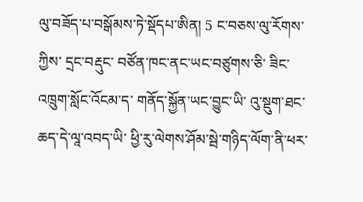ལུ་བཟོད་པ་བསྒོམས་ཏེ་སྡོདཔ་ཨིན། 5 ང་བཅས་ལུ་རོགས་ཀྱིས་ དྲང་བརྡུང་ བཙོན་ཁང་ནང་ཡང་བཙུགས་ཅི་ ཟིང་འཁྲུག་སློང་འོངམ་ད་ གནོད་སྐྱོན་ཡང་བྱུང་ཡི་ འུ་སྡུག་ཐང་ཆད་དེ་ལཱ་འབད་ཡི་ ཕྱི་རུ་ལེགས་ཤོམ་སྦེ་གཉིད་ལོག་ནི་ཕར་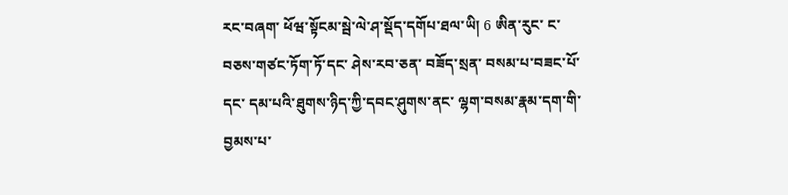རང་བཞག་ ཕོཝ་སྟོངམ་སྦེ་ལེ་ཤ་སྡོད་དགོཔ་ཐལ་ཡི། 6 ཨིན་རུང་ ང་བཅས་གཙང་ཏོག་ཏོ་དང་ ཤེས་རབ་ཅན་ བཟོད་སྲན་ བསམ་པ་བཟང་པོ་དང་ དམ་པའི་ཐུགས་ཉིད་ཀྱི་དབང་ཤུགས་ནང་ ལྷག་བསམ་རྣམ་དག་གི་བྱམས་པ་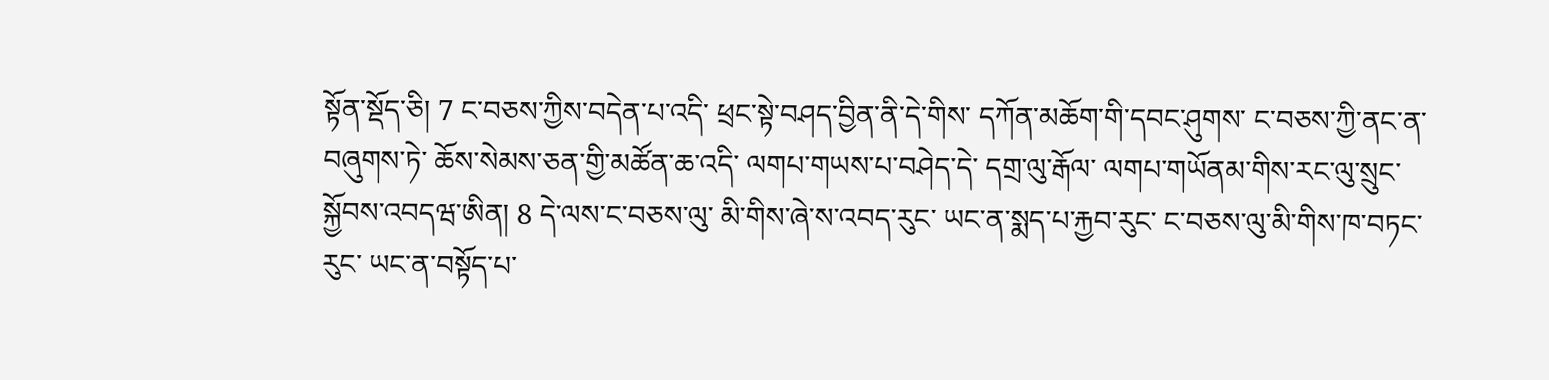སྟོན་སྡོད་ཅི། 7 ང་བཅས་ཀྱིས་བདེན་པ་འདི་ ཕྲང་སྟེ་བཤད་བྱིན་ནི་དེ་གིས་ དཀོན་མཆོག་གི་དབང་ཤུགས་ ང་བཅས་ཀྱི་ནང་ན་བཞུགས་ཏེ་ ཆོས་སེམས་ཅན་གྱི་མཚོན་ཆ་འདི་ ལགཔ་གཡས་པ་བཤེད་དེ་ དགྲ་ལུ་རྒོལ་ ལགཔ་གཡོནམ་གིས་རང་ལུ་སྲུང་སྐྱོབས་འབདཝ་ཨིན། 8 དེ་ལས་ང་བཅས་ལུ་ མི་གིས་ཞེ་ས་འབད་རུང་ ཡང་ན་སྨད་པ་རྐྱབ་རུང་ ང་བཅས་ལུ་མི་གིས་ཁ་བཏང་རུང་ ཡང་ན་བསྟོད་པ་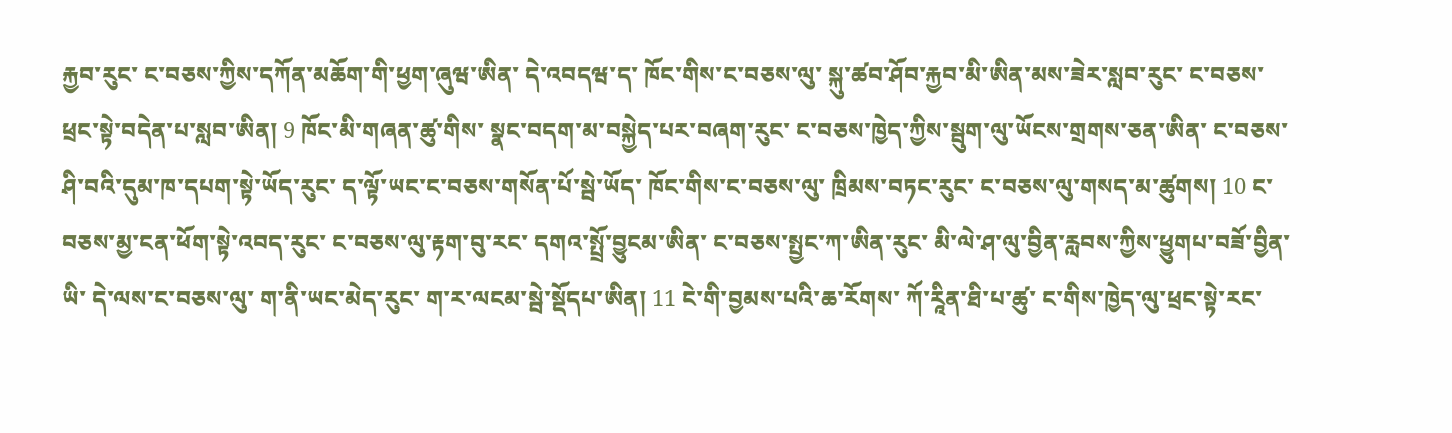རྐྱབ་རུང་ ང་བཅས་ཀྱིས་དཀོན་མཆོག་གི་ཕྱག་ཞུཝ་ཨིན་ དེ་འབདཝ་ད་ ཁོང་གིས་ང་བཅས་ལུ་ སྐུ་ཚབ་ཤོབ་རྐྱབ་མི་ཨིན་མས་ཟེར་སླབ་རུང་ ང་བཅས་ཕྲང་སྟེ་བདེན་པ་སླབ་ཨིན། 9 ཁོང་མི་གཞན་ཚུ་གིས་ སྣང་བདག་མ་བསྐྱེད་པར་བཞག་རུང་ ང་བཅས་ཁྱེད་ཀྱིས་སྦུག་ལུ་ཡོངས་གྲགས་ཅན་ཨིན་ ང་བཅས་ཤི་བའི་དུམ་ཁ་དཔག་སྟེ་ཡོད་རུང་ ད་ལྟོ་ཡང་ང་བཅས་གསོན་པོ་སྦེ་ཡོད་ ཁོང་གིས་ང་བཅས་ལུ་ ཁྲིམས་བཏང་རུང་ ང་བཅས་ལུ་གསད་མ་ཚུགས། 10 ང་བཅས་མྱ་ངན་ཕོག་སྟེ་འབད་རུང་ ང་བཅས་ལུ་རྟག་བུ་རང་ དགའ་སྤྲོ་བྱུངམ་ཨིན་ ང་བཅས་སྤྱང་ཀ་ཨིན་རུང་ མི་ལེ་ཤ་ལུ་བྱིན་རླབས་ཀྱིས་ཕྱུགཔ་བཟོ་བྱིན་ཡི་ དེ་ལས་ང་བཅས་ལུ་ ག་ནི་ཡང་མེད་རུང་ ག་ར་ལངམ་སྦེ་སྡོདཔ་ཨིན། 11 ངེ་གི་བྱམས་པའི་ཆ་རོགས་ ཀོ་རཱིན་ཐི་པ་ཚུ་ ང་གིས་ཁྱེད་ལུ་ཕྲང་སྟེ་རང་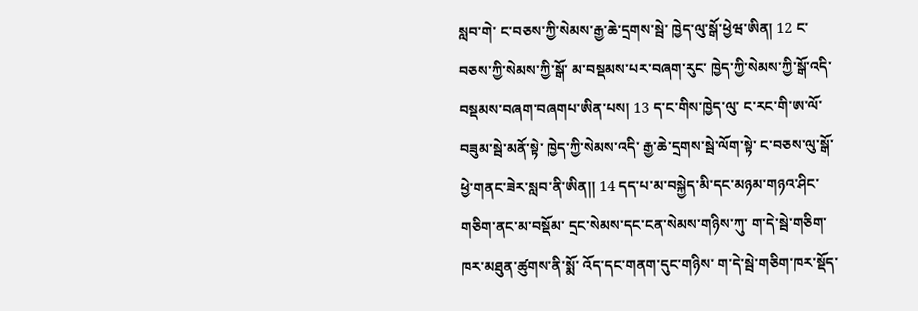སླབ་གེ་ ང་བཅས་ཀྱི་སེམས་རྒྱ་ཆེ་དྲགས་སྦེ་ ཁྱེད་ལུ་སྒོ་ཕྱེཝ་ཨིན། 12 ང་བཅས་ཀྱི་སེམས་ཀྱི་སྒོ་ མ་བསྡམས་པར་བཞག་རུང་ ཁྱེད་ཀྱི་སེམས་ཀྱི་སྒོ་འདི་ བསྡམས་བཞག་བཞགཔ་ཨིན་པས། 13 ད་ང་གིས་ཁྱེད་ལུ་ ང་རང་གི་ཨ་ལོ་བཟུམ་སྦེ་མནོ་སྟེ་ ཁྱེད་ཀྱི་སེམས་འདི་ རྒྱ་ཆེ་དྲགས་སྦེ་ལོག་སྟེ་ ང་བཅས་ལུ་སྒོ་ཕྱེ་གནང་ཟེར་སླབ་ནི་ཨིན།། 14 དད་པ་མ་བསྐྱེད་མི་དང་མཉམ་གཉའ་ཤིང་གཅིག་ནང་མ་བསྡོམ་ དྲང་སེམས་དང་ངན་སེམས་གཉིས་ཀུ་ ག་དེ་སྦེ་གཅིག་ཁར་མཐུན་ཚུགས་ནི་སྨོ་ འོད་དང་གནག་དུང་གཉིས་ ག་དེ་སྦེ་གཅིག་ཁར་སྡོད་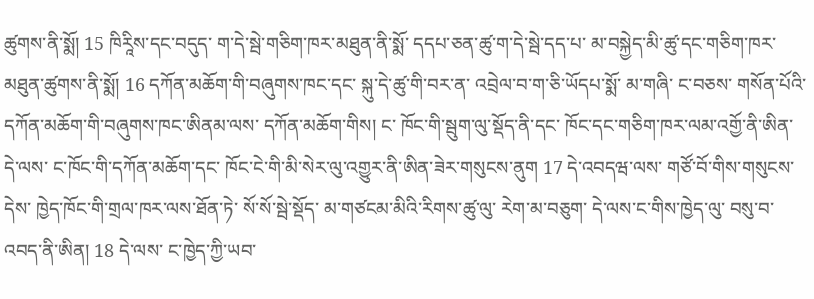ཚུགས་ནི་སྨོ། 15 ཁིརཱིས་དང་བདུད་ ག་དེ་སྦེ་གཅིག་ཁར་མཐུན་ནི་སྨོ་ དདཔ་ཅན་ཚུ་ག་དེ་སྦེ་དད་པ་ མ་བསྐྱེད་མི་ཚུ་དང་གཅིག་ཁར་ མཐུན་ཚུགས་ནི་སྨོ། 16 དཀོན་མཆོག་གི་བཞུགས་ཁང་དང་ སྐུ་དེ་ཚུ་གི་བར་ན་ འབྲེལ་བ་ག་ཅི་ཡོདཔ་སྨོ་ མ་གཞི་ ང་བཅས་ གསོན་པོའི་དཀོན་མཆོག་གི་བཞུགས་ཁང་ཨིནམ་ལས་ དཀོན་མཆོག་གིས། ང་ ཁོང་གི་སྦུག་ལུ་སྡོད་ནི་དང་ ཁོང་དང་གཅིག་ཁར་ལམ་འགྱོ་ནི་ཨིན་ དེ་ལས་ ང་ཁོང་གི་དཀོན་མཆོག་དང་ ཁོང་ངེ་གི་མི་སེར་ལུ་འགྱུར་ནི་ཨིན་ཟེར་གསུངས་ནུག 17 དེ་འབདཝ་ལས་ གཙོ་བོ་གིས་གསུངས་དེས་ ཁྱེད་ཁོང་གི་གྲལ་ཁཪ་ལས་ཐོན་ཏེ་ སོ་སོ་སྦེ་སྡོད་ མ་གཙངམ་མིའི་རིགས་ཚུ་ལུ་ རེག་མ་བཅུག་ དེ་ལས་ང་གིས་ཁྱེད་ལུ་ བསུ་བ་འབད་ནི་ཨིན། 18 དེ་ལས་ ང་ཁྱེད་ཀྱི་ཡབ་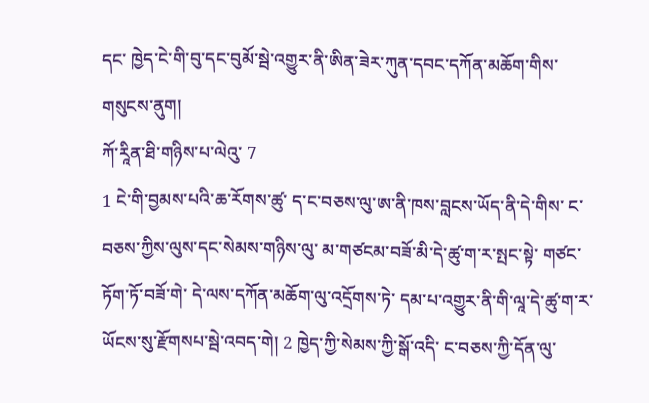དང་ ཁྱེད་ངེ་གི་བུ་དང་བུམོ་སྦེ་འགྱུར་ནི་ཨིན་ཟེར་ཀུན་དབང་དཀོན་མཆོག་གིས་གསུངས་ནུག།
ཀོ་རཱིན་ཐི་གཉིས་པ་ལེའུ་ 7
1 ངེ་གི་བྱམས་པའི་ཆ་རོགས་ཚུ་ ད་ང་བཅས་ལུ་ཨ་ནི་ཁས་བླངས་ཡོད་ནི་དེ་གིས་ ང་བཅས་ཀྱིས་ལུས་དང་སེམས་གཉིས་ལུ་ མ་གཙངམ་བཟོ་མི་དེ་ཚུ་ག་ར་སྤང་སྟེ་ གཙང་ཏོག་ཏོ་བཟོ་གེ་ དེ་ལས་དཀོན་མཆོག་ལུ་འདྲོགས་ཏེ་ དམ་པ་འགྱུར་ནི་གི་ལཱ་དེ་ཚུ་ག་ར་ ཡོངས་སུ་རྫོགསཔ་སྦེ་འབད་གེ། 2 ཁྱེད་ཀྱི་སེམས་ཀྱི་སྒོ་འདི་ ང་བཅས་ཀྱི་དོན་ལུ་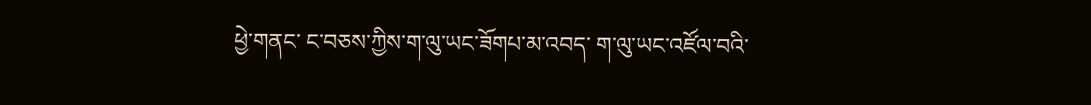ཕྱེ་གནང་ ང་བཅས་ཀྱིས་ག་ལུ་ཡང་ཟོགཔ་མ་འབད་ ག་ལུ་ཡང་འཛོལ་བའི་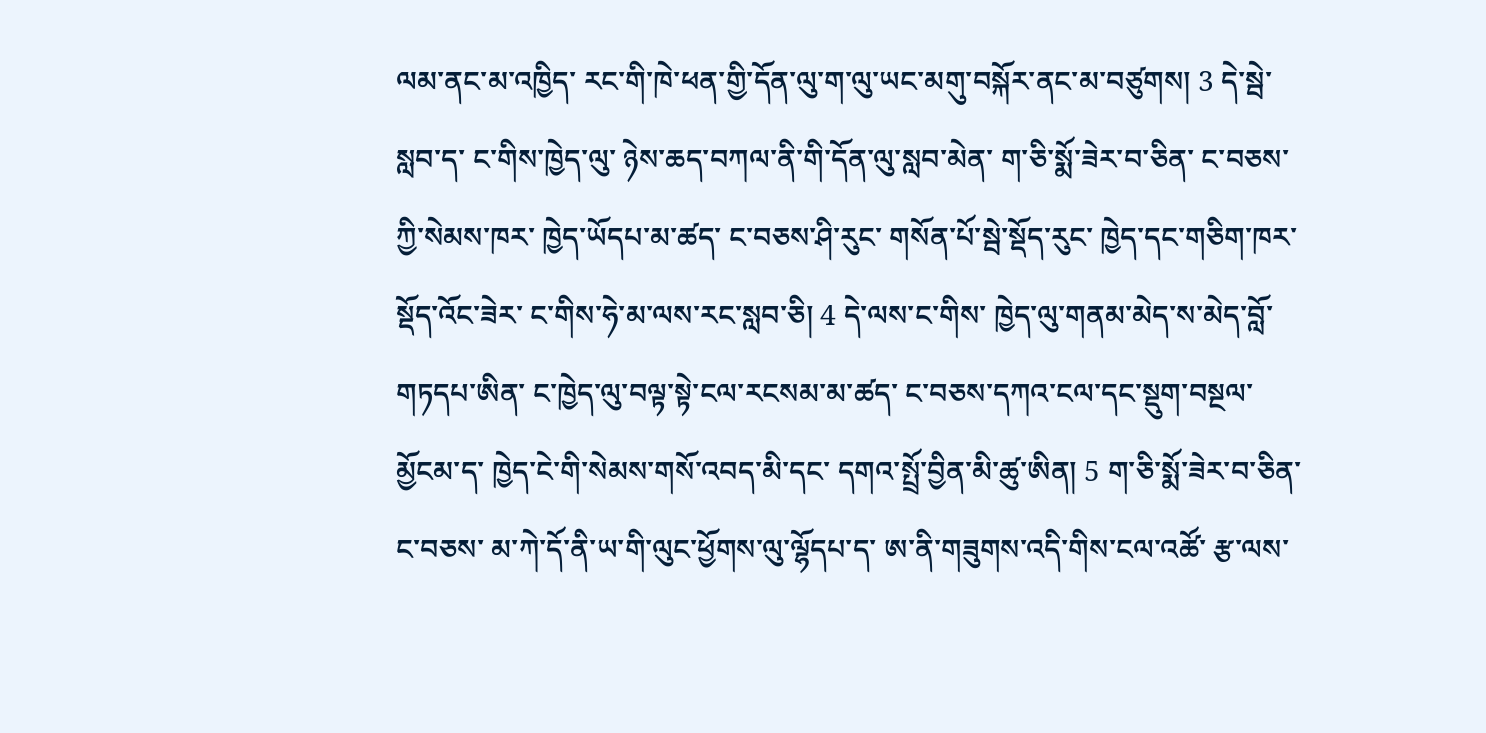ལམ་ནང་མ་འཁྱིད་ རང་གི་ཁེ་ཕན་གྱི་དོན་ལུ་ག་ལུ་ཡང་མགུ་བསྐོར་ནང་མ་བཙུགས། 3 དེ་སྦེ་སླབ་ད་ ང་གིས་ཁྱེད་ལུ་ ཉེས་ཆད་བཀལ་ནི་གི་དོན་ལུ་སླབ་མེན་ ག་ཅི་སྨོ་ཟེར་བ་ཅིན་ ང་བཅས་ཀྱི་སེམས་ཁར་ ཁྱེད་ཡོདཔ་མ་ཚད་ ང་བཅས་ཤི་རུང་ གསོན་པོ་སྦེ་སྡོད་རུང་ ཁྱེད་དང་གཅིག་ཁར་སྡོད་འོང་ཟེར་ ང་གིས་ཧེ་མ་ལས་རང་སླབ་ཅི། 4 དེ་ལས་ང་གིས་ ཁྱེད་ལུ་གནམ་མེད་ས་མེད་བློ་གཏདཔ་ཨིན་ ང་ཁྱེད་ལུ་བལྟ་སྟེ་ངལ་རངསམ་མ་ཚད་ ང་བཅས་དཀའ་ངལ་དང་སྡུག་བསྔལ་མྱོངམ་ད་ ཁྱེད་ངེ་གི་སེམས་གསོ་འབད་མི་དང་ དགའ་སྤྲོ་བྱིན་མི་ཚུ་ཨིན། 5 ག་ཅི་སྨོ་ཟེར་བ་ཅིན་ ང་བཅས་ མ་ཀེ་དོ་ནི་ཡ་གི་ལུང་ཕྱོགས་ལུ་ལྷོདཔ་ད་ ཨ་ནི་གཟུགས་འདི་གིས་ངལ་འཚོ་ རྩ་ལས་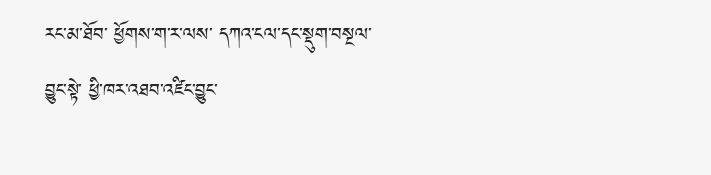རང་མ་ཐོབ་ ཕྱོགས་ག་ར་ལས་ དཀའ་ངལ་དང་སྡུག་བསྔལ་བྱུང་སྟེ་ ཕྱི་ཁར་འཐབ་འཛིང་བྱུང་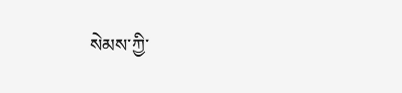སེམས་ཀྱི་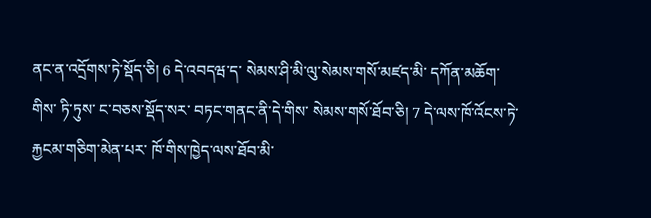ནང་ན་འདྲོགས་ཏེ་སྡོད་ཅི། 6 དེ་འབདཝ་ད་ སེམས་ཤི་མི་ལུ་སེམས་གསོ་མཛད་མི་ དཀོན་མཆོག་གིས་ ཏི་ཏུས་ ང་བཅས་སྡོད་སར་ བཏང་གནང་ནི་དེ་གིས་ སེམས་གསོ་ཐོབ་ཅི། 7 དེ་ལས་ཁོ་འོངས་ཏེ་རྐྱངམ་གཅིག་མེན་པར་ ཁོ་གིས་ཁྱེད་ལས་ཐོབ་མི་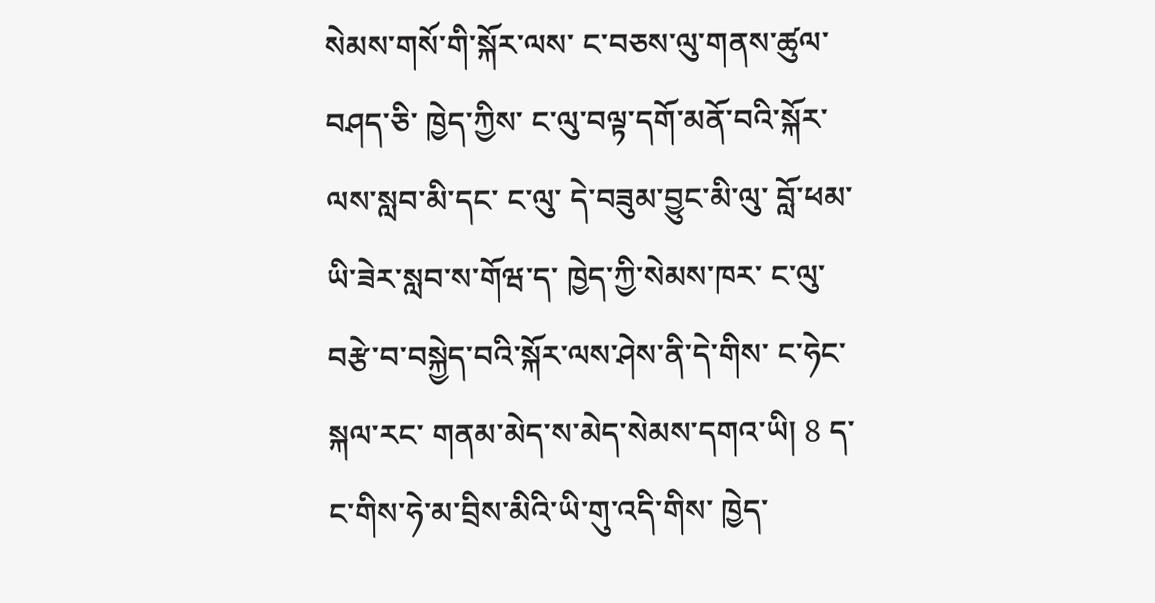སེམས་གསོ་གི་སྐོར་ལས་ ང་བཅས་ལུ་གནས་ཚུལ་བཤད་ཅི་ ཁྱེད་ཀྱིས་ ང་ལུ་བལྟ་དགོ་མནོ་བའི་སྐོར་ལས་སླབ་མི་དང་ ང་ལུ་ དེ་བཟུམ་བྱུང་མི་ལུ་ བློ་ཕམ་ཡི་ཟེར་སླབ་ས་གོཝ་ད་ ཁྱེད་ཀྱི་སེམས་ཁར་ ང་ལུ་བརྩེ་བ་བསྐྱེད་བའི་སྐོར་ལས་ཤེས་ནི་དེ་གིས་ ང་ཧེང་སྐལ་རང་ གནམ་མེད་ས་མེད་སེམས་དགའ་ཡི། 8 ད་ང་གིས་ཧེ་མ་བྲིས་མིའི་ཡི་གུ་འདི་གིས་ ཁྱེད་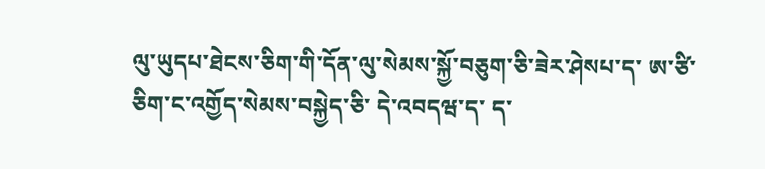ལུ་ཡུདཔ་ཐེངས་ཅིག་གི་དོན་ལུ་སེམས་སྐྱོ་བཅུག་ཅི་ཟེར་ཤེསཔ་ད་ ཨ་ཙི་ཅིག་ང་འགྱོད་སེམས་བསྐྱེད་ཅི་ དེ་འབདཝ་ད་ ད་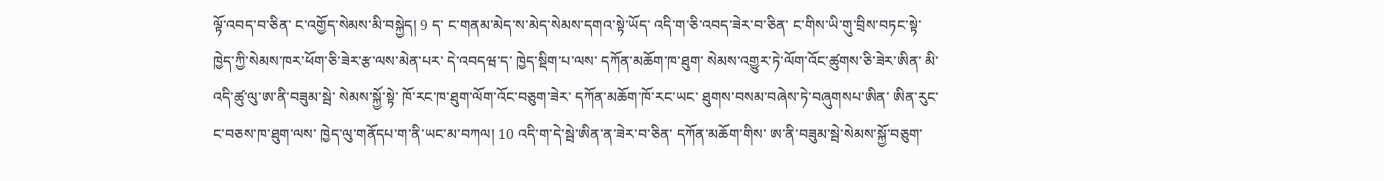ལྟོ་འབད་བ་ཅིན་ ང་འགྱོད་སེམས་མི་བསྐྱེད། 9 ད་ ང་གནམ་མེད་ས་མེད་སེམས་དགའ་སྟེ་ཡོད་ འདི་ག་ཅི་འབད་ཟེར་བ་ཅིན་ ང་གིས་ཡི་གུ་བྲིས་བཏང་སྟེ་ ཁྱེད་ཀྱི་སེམས་ཁར་ཕོག་ཅི་ཟེར་རྩ་ལས་མེན་པར་ དེ་འབདཝ་ད་ ཁྱེད་སྡིག་པ་ལས་ དཀོན་མཆོག་ཁ་ཐུག་ སེམས་འགྱུར་ཏེ་ལོག་འོང་ཚུགས་ཅི་ཟེར་ཨིན་ མི་འདི་ཚུ་ལུ་ཨ་ནི་བཟུམ་སྦེ་ སེམས་སྐྱོ་སྟེ་ ཁོ་རང་ཁ་ཐུག་ལོག་འོང་བཅུག་ཟེར་ དཀོན་མཆོག་ཁོ་རང་ཡང་ ཐུགས་བསམ་བཞེས་ཏེ་བཞུགསཔ་ཨིན་ ཨིན་རུང་ ང་བཅས་ཁ་ཐུག་ལས་ ཁྱེད་ལུ་གནོདཔ་ག་ནི་ཡང་མ་བཀལ། 10 འདི་ག་དེ་སྦེ་ཨིན་ན་ཟེར་བ་ཅིན་ དཀོན་མཆོག་གིས་ ཨ་ནི་བཟུམ་སྦེ་སེམས་སྐྱོ་བཅུག་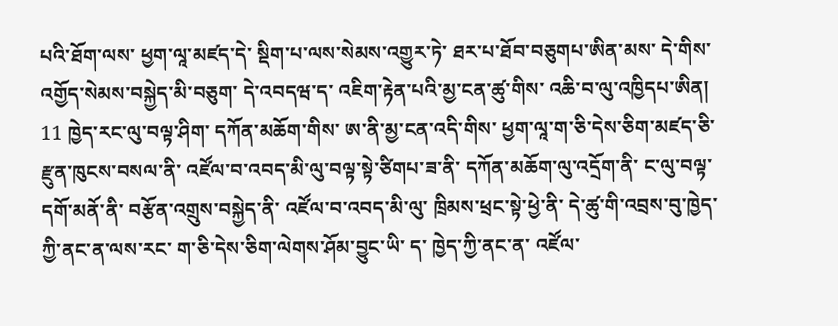པའི་ཐོག་ལས་ ཕྱག་ལཱ་མཛད་དེ་ སྡིག་པ་ལས་སེམས་འགྱུར་ཏེ་ ཐར་པ་ཐོབ་བཅུགཔ་ཨིན་མས་ དེ་གིས་འགྱོད་སེམས་བསྐྱེད་མི་བཅུག་ དེ་འབདཝ་ད་ འཇིག་རྟེན་པའི་མྱ་ངན་ཚུ་གིས་ འཆི་བ་ལུ་འཁྱིདཔ་ཨིན། 11 ཁྱེད་རང་ལུ་བལྟ་ཤིག་ དཀོན་མཆོག་གིས་ ཨ་ནི་མྱ་ངན་འདི་གིས་ ཕྱག་ལཱ་ག་ཅི་དེས་ཅིག་མཛད་ཅི་ རྫུན་ཁུངས་བསལ་ནི་ འཛོལ་བ་འབད་མི་ལུ་བལྟ་སྟེ་ཙིགཔ་ཟ་ནི་ དཀོན་མཆོག་ལུ་འདྲོག་ནི་ ང་ལུ་བལྟ་དགོ་མནོ་ནི་ བརྩོན་འགྲུས་བསྐྱེད་ནི་ འཛོལ་བ་འབད་མི་ལུ་ ཁྲིམས་ཕྲང་སྟེ་ཕྱེ་ནི་ དེ་ཚུ་གི་འབྲས་བུ་ཁྱེད་ཀྱི་ནང་ན་ལས་རང་ ག་ཅི་དེས་ཅིག་ལེགས་ཤོམ་བྱུང་ཡི་ ད་ ཁྱེད་ཀྱི་ནང་ན་ འཛོལ་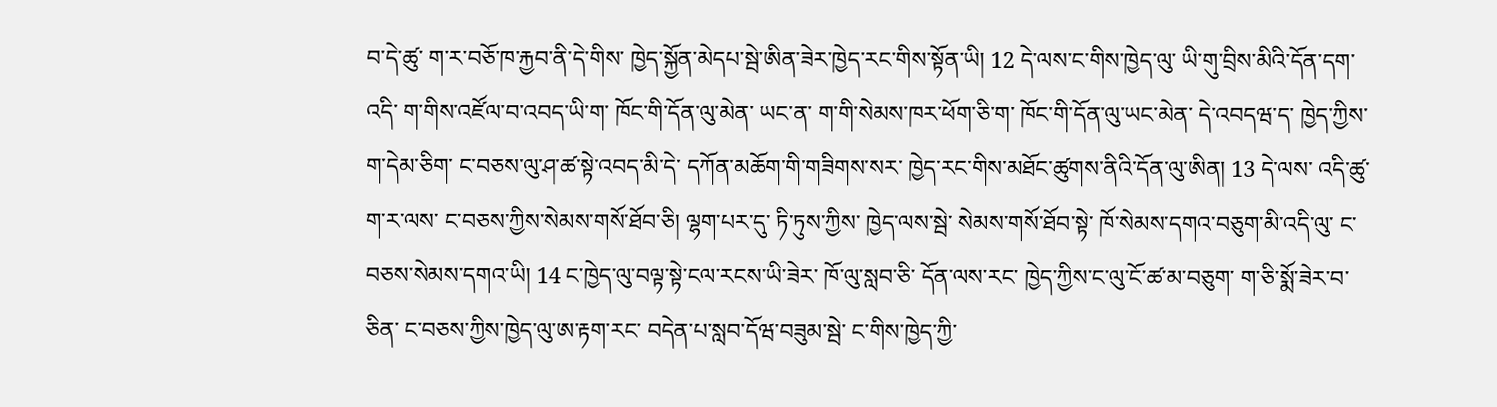བ་དེ་ཚུ་ ག་ར་བཅོ་ཁ་རྐྱབ་ནི་དེ་གིས་ ཁྱེད་སྐྱོན་མེདཔ་སྦེ་ཨིན་ཟེར་ཁྱེད་རང་གིས་སྟོན་ཡི། 12 དེ་ལས་ང་གིས་ཁྱེད་ལུ་ ཡི་གུ་བྲིས་མིའི་དོན་དག་འདི་ ག་གིས་འཛོལ་བ་འབད་ཡི་ག་ ཁོང་གི་དོན་ལུ་མེན་ ཡང་ན་ ག་གི་སེམས་ཁར་ཕོག་ཅི་ག་ ཁོང་གི་དོན་ལུ་ཡང་མེན་ དེ་འབདཝ་ད་ ཁྱེད་ཀྱིས་ག་དེམ་ཅིག་ ང་བཅས་ལུ་ཤ་ཚ་སྟེ་འབད་མི་དེ་ དཀོན་མཆོག་གི་གཟིགས་སར་ ཁྱེད་རང་གིས་མཐོང་ཚུགས་ནིའི་དོན་ལུ་ཨིན། 13 དེ་ལས་ འདི་ཚུ་ག་ར་ལས་ ང་བཅས་ཀྱིས་སེམས་གསོ་ཐོབ་ཅི། ལྷག་པར་དུ་ ཏི་ཏུས་ཀྱིས་ ཁྱེད་ལས་སྦེ་ སེམས་གསོ་ཐོབ་སྟེ་ ཁོ་སེམས་དགའ་བཅུག་མི་འདི་ལུ་ ང་བཅས་སེམས་དགའ་ཡི། 14 ང་ཁྱེད་ལུ་བལྟ་སྟེ་ངལ་རངས་ཡི་ཟེར་ ཁོ་ལུ་སླབ་ཅི་ དོན་ལས་རང་ ཁྱེད་ཀྱིས་ང་ལུ་ངོ་ཚ་མ་བཅུག་ ག་ཅི་སྨོ་ཟེར་བ་ཅིན་ ང་བཅས་ཀྱིས་ཁྱེད་ལུ་ཨ་རྟག་རང་ བདེན་པ་སླབ་དོཝ་བཟུམ་སྦེ་ ང་གིས་ཁྱེད་ཀྱི་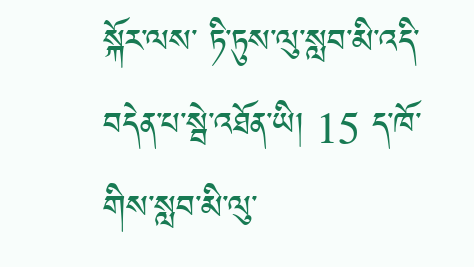སྐོར་ལས་ ཏི་ཏུས་ལུ་སླབ་མི་འདི་ བདེན་པ་སྦེ་འཐོན་ཡི། 15 ད་ཁོ་གིས་སླབ་མི་ལུ་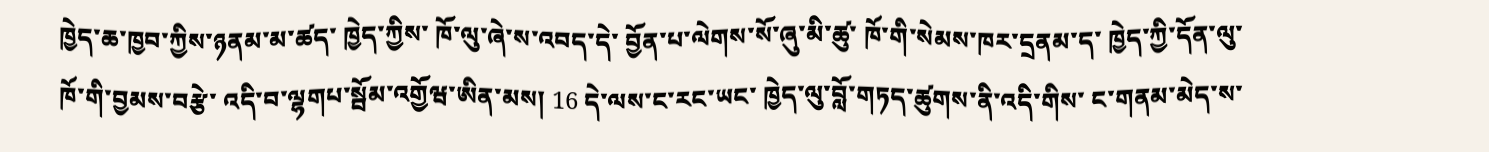ཁྱེད་ཆ་ཁྱབ་ཀྱིས་ཉནམ་མ་ཚད་ ཁྱེད་ཀྱིས་ ཁོ་ལུ་ཞེ་ས་འབད་དེ་ བྱོན་པ་ལེགས་སོ་ཞུ་མི་ཚུ་ ཁོ་གི་སེམས་ཁར་དྲནམ་ད་ ཁྱེད་ཀྱི་དོན་ལུ་ ཁོ་གི་བྱམས་བརྩེ་ འདི་བ་ལྷགཔ་སྦོམ་འགྱོཝ་ཨིན་མས། 16 དེ་ལས་ང་རང་ཡང་ ཁྱེད་ལུ་བློ་གཏད་ཚུགས་ནི་འདི་གིས་ ང་གནམ་མེད་ས་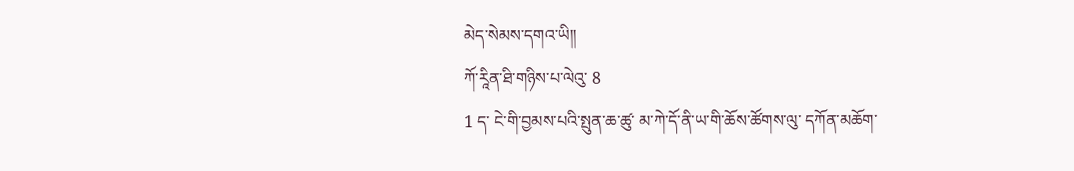མེད་སེམས་དགའ་ཡི།།
ཀོ་རཱིན་ཐི་གཉིས་པ་ལེའུ་ 8
1 ད་ ངེ་གི་བྱམས་པའི་སྤུན་ཆ་ཚུ་ མ་ཀེ་དོ་ནི་ཡ་གི་ཆོས་ཚོགས་ལུ་ དཀོན་མཆོག་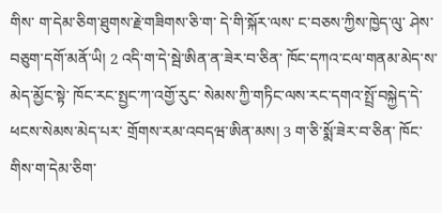གིས་ ག་དེམ་ཅིག་ཐུགས་རྗེ་གཟིགས་ཅི་ག་ དེ་གི་སྐོར་ལས་ ང་བཅས་ཀྱིས་ཁྱེད་ལུ་ ཤེས་བཅུག་དགོ་མནོ་ཡི། 2 འདི་ག་དེ་སྦེ་ཨིན་ན་ཟེར་བ་ཅིན་ ཁོང་དཀའ་ངལ་གནམ་མེད་ས་མེད་མྱོང་སྟེ་ ཁོང་རང་སྤྱང་ཀ་འགྱོ་རུང་ སེམས་ཀྱི་གཏིང་ལས་རང་དགའ་སྤྲོ་བསྐྱེད་དེ་ ཕངས་སེམས་མེད་པར་ གྲོགས་རམ་འབདཝ་ཨིན་མས། 3 ག་ཅི་སྨོ་ཟེར་བ་ཅིན་ ཁོང་གིས་ག་དེམ་ཅིག་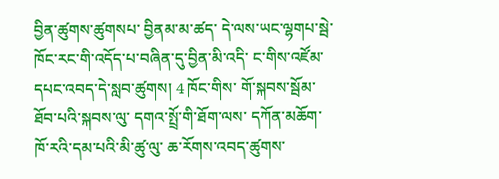བྱིན་ཚུགས་ཚུགསཔ་ བྱིནམ་མ་ཚད་ དེ་ལས་ཡང་ལྷགཔ་སྦེ་ཁོང་རང་གི་འདོད་པ་བཞིན་དུ་བྱིན་མི་འདི་ ང་གིས་འཛོམ་དཔང་འབད་དེ་སླབ་ཚུགས། 4 ཁོང་གིས་ གོ་སྐབས་སྦོམ་ཐོབ་པའི་སྐབས་ལུ་ དགའ་སྤྲོ་གི་ཐོག་ལས་ དཀོན་མཆོག་ཁོ་རའི་དམ་པའི་མི་ཚུ་ལུ་ ཆ་རོགས་འབད་ཚུགས་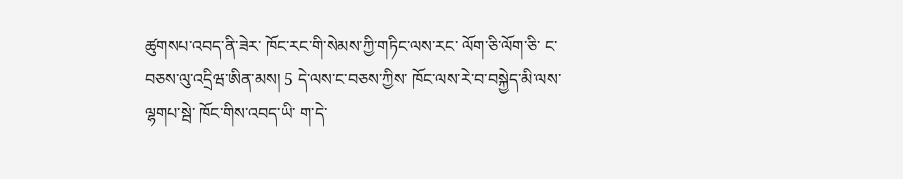ཚུགསཔ་འབད་ནི་ཟེར་ ཁོང་རང་གི་སེམས་ཀྱི་གཏིང་ལས་རང་ ལོག་ཅི་ལོག་ཅི་ ང་བཅས་ལུ་འདྲིཝ་ཨིན་མས། 5 དེ་ལས་ང་བཅས་ཀྱིས་ ཁོང་ལས་རེ་བ་བསྐྱེད་མི་ལས་ལྷགཔ་སྦེ་ ཁོང་གིས་འབད་ཡི་ ག་དེ་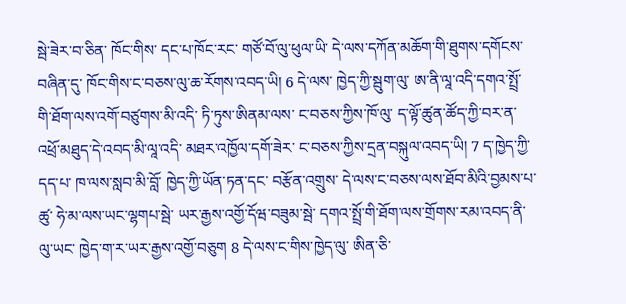སྦེ་ཟེར་བ་ཅིན་ ཁོང་གིས་ དང་པ་ཁོང་རང་ གཙོ་བོ་ལུ་ཕུལ་ཡི་ དེ་ལས་དཀོན་མཆོག་གི་ཐུགས་དགོངས་བཞིན་དུ་ ཁོང་གིས་ང་བཅས་ལུ་ཆ་རོགས་འབད་ཡི། 6 དེ་ལས་ ཁྱེད་ཀྱི་སྦུག་ལུ་ ཨ་ནི་ལཱ་འདི་དགའ་སྤྲོ་གི་ཐོག་ལས་འགོ་བཙུགས་མི་འདི་ ཏི་ཏུས་ཨིནམ་ལས་ ང་བཅས་ཀྱིས་ཁོ་ལུ་ ད་ལྟོ་ཚུན་ཚོད་ཀྱི་བར་ན་ འཕྲོ་མཐུད་དེ་འབད་མི་ལཱ་འདི་ མཐར་འཁྱོལ་དགོ་ཟེར་ ང་བཅས་ཀྱིས་དྲན་བསྐུལ་འབད་ཡི། 7 ད་ཁྱེད་ཀྱི་དད་པ་ ཁ་ལས་སླབ་མི་བློ་ ཁྱེད་ཀྱི་ཡོན་ཏན་དང་ བརྩོན་འགྲུས་ དེ་ལས་ང་བཅས་ལས་ཐོབ་མིའི་བྱམས་པ་ཚུ་ ཧེ་མ་ལས་ཡང་ལྷགཔ་སྦེ་ ཡར་རྒྱས་འགྱོ་དོཝ་བཟུམ་སྦེ་ དགའ་སྤྲོ་གི་ཐོག་ལས་གྲོགས་རམ་འབད་ནི་ལུ་ཡང་ ཁྱེད་ག་ར་ཡར་རྒྱས་འགྱོ་བཅུག 8 དེ་ལས་ང་གིས་ཁྱེད་ལུ་ ཨིན་ཅི་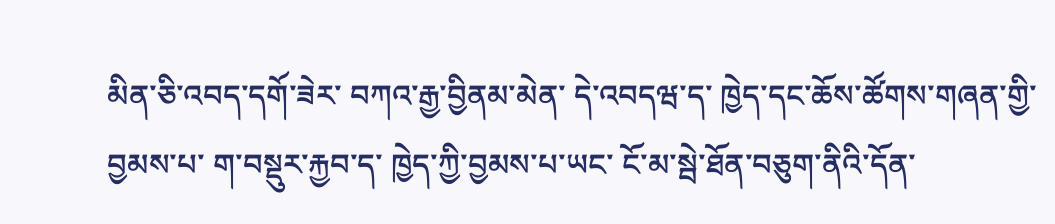མིན་ཅི་འབད་དགོ་ཟེར་ བཀའ་རྒྱ་བྱིནམ་མེན་ དེ་འབདཝ་ད་ ཁྱེད་དང་ཆོས་ཚོགས་གཞན་གྱི་བྱམས་པ་ ག་བསྡུར་རྐྱབ་ད་ ཁྱེད་ཀྱི་བྱམས་པ་ཡང་ ངོ་མ་སྦེ་ཐོན་བཅུག་ནིའི་དོན་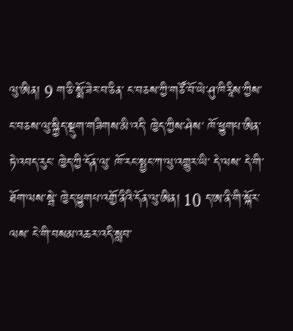ལུ་ཨིན། 9 ག་ཅི་སྨོ་ཟེར་བ་ཅིན་ ང་བཅས་ཀྱི་གཙོ་བོ་ཡེ་ཤུ་ཁིརཱིས་ཀྱིས་ ང་བཅས་ལུ་སྐྱིད་སྡུག་གཟིགས་མི་འདི་ ཁྱེད་ཀྱིས་ཤེས་ ཁོ་ཕྱུགཔ་ཨིན་ཏེ་འབད་རུང་ ཁྱེད་ཀྱི་དོན་ལུ་ ཁོ་རང་སྤྱང་ཀ་ལུ་འགྱུར་ཡི་ དེ་ལས་ དེ་གི་ཐོག་ལས་སྦེ་ ཁྱེད་ཕྱུགཔ་འགྱོ་ནིའི་དོན་ལུ་ཨིན། 10 ད་ཨ་ནི་གི་སྐོར་ལས་ ངེ་གི་བསམ་འཆར་འདི་སླབ་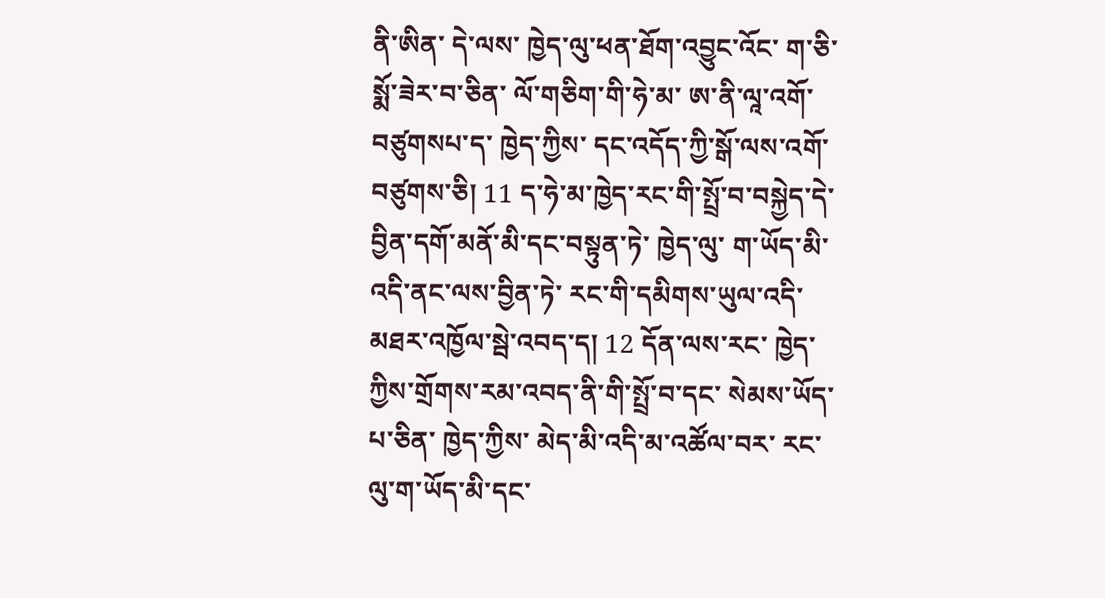ནི་ཨིན་ དེ་ལས་ ཁྱེད་ལུ་ཕན་ཐོག་འབྱུང་འོང་ ག་ཅི་སྨོ་ཟེར་བ་ཅིན་ ལོ་གཅིག་གི་ཧེ་མ་ ཨ་ནི་ལཱ་འགོ་བཙུགསཔ་ད་ ཁྱེད་ཀྱིས་ དང་འདོད་ཀྱི་སྒོ་ལས་འགོ་བཙུགས་ཅི། 11 ད་ཧེ་མ་ཁྱེད་རང་གི་སྤྲོ་བ་བསྐྱེད་དེ་ བྱིན་དགོ་མནོ་མི་དང་བསྟུན་ཏེ་ ཁྱེད་ལུ་ ག་ཡོད་མི་འདི་ནང་ལས་བྱིན་ཏེ་ རང་གི་དམིགས་ཡུལ་འདི་ མཐར་འཁྱོལ་སྦེ་འབད་ད། 12 དོན་ལས་རང་ ཁྱེད་ཀྱིས་གྲོགས་རམ་འབད་ནི་གི་སྤྲོ་བ་དང་ སེམས་ཡོད་པ་ཅིན་ ཁྱེད་ཀྱིས་ མེད་མི་འདི་མ་འཚོལ་བར་ རང་ལུ་ག་ཡོད་མི་དང་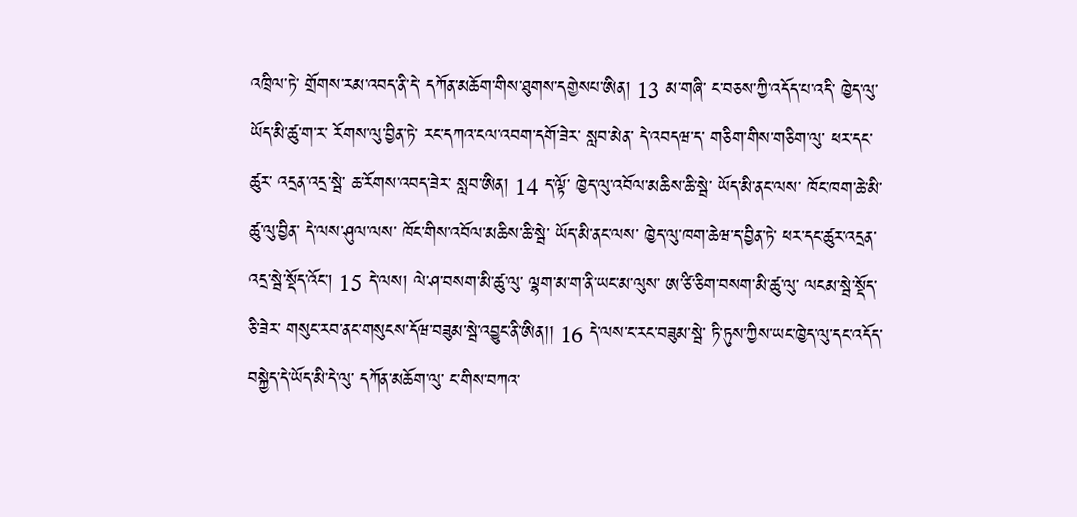འཁྲིལ་ཏེ་ གྲོགས་རམ་འབད་ནི་དེ་ དཀོན་མཆོག་གིས་ཐུགས་དགྱེསཔ་ཨིན། 13 མ་གཞི་ ང་བཅས་ཀྱི་འདོད་པ་འདི་ ཁྱེད་ལུ་ཡོད་མི་ཚུ་ག་ར་ རོགས་ལུ་བྱིན་ཏེ་ རང་དཀའ་ངལ་འབག་དགོ་ཟེར་ སླབ་མེན་ དེ་འབདཝ་ད་ གཅིག་གིས་གཅིག་ལུ་ ཕར་དང་ཚུར་ འདྲན་འདྲ་སྦེ་ ཆ་རོགས་འབད་ཟེར་ སླབ་ཨིན། 14 ད་ལྟོ་ ཁྱེད་ལུ་འབོལ་མཆིས་ཆི་སྦེ་ ཡོད་མི་ནང་ལས་ ཁོང་ཁག་ཆེ་མི་ཚུ་ལུ་བྱིན་ དེ་ལས་ཤུལ་ལས་ ཁོང་གིས་འབོལ་མཆིས་ཆི་སྦེ་ ཡོད་མི་ནང་ལས་ ཁྱེད་ལུ་ཁག་ཆེཝ་ད་བྱིན་ཏེ་ ཕར་དང་ཚུར་འདྲན་འདྲ་སྦེ་སྡོད་འོང་། 15 དེ་ལས། ལེ་ཤ་བསག་མི་ཚུ་ལུ་ ལྷག་མ་ག་ནི་ཡང་མ་ལུས་ ཨ་ཙི་ཅིག་བསག་མི་ཚུ་ལུ་ ལངམ་སྦེ་སྡོད་ཅི་ཟེར་ གསུང་རབ་ནང་གསུངས་དོཝ་བཟུམ་སྦེ་འབྱུང་ནི་ཨིན།། 16 དེ་ལས་ང་རང་བཟུམ་སྦེ་ ཏི་ཏུས་ཀྱིས་ཡང་ཁྱེད་ལུ་དང་འདོད་བསྐྱེད་དེ་ཡོད་མི་དེ་ལུ་ དཀོན་མཆོག་ལུ་ ང་གིས་བཀའ་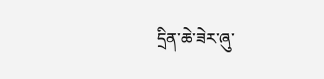དྲིན་ཆེ་ཟེར་ཞུ་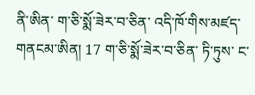ནི་ཨིན་ ག་ཅི་སྨོ་ཟེར་བ་ཅིན་ འདི་ཁོ་གིས་མཛད་གནངམ་ཨིན། 17 ག་ཅི་སྨོ་ཟེར་བ་ཅིན་ ཏི་ཏུས་ ང་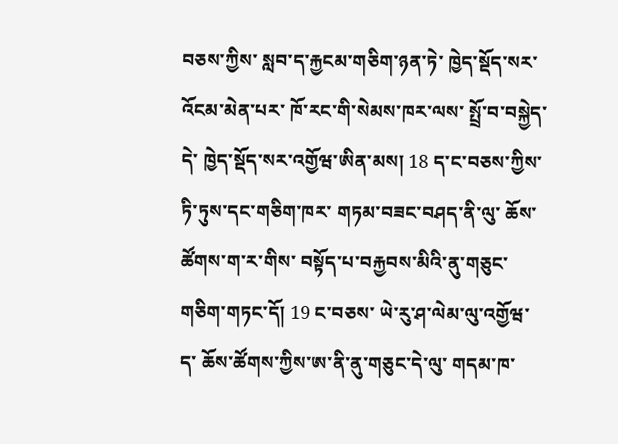བཅས་ཀྱིས་ སླབ་ད་རྐྱངམ་གཅིག་ཉན་ཏེ་ ཁྱེད་སྡོད་སར་འོངམ་མེན་པར་ ཁོ་རང་གི་སེམས་ཁར་ལས་ སྤྲོ་བ་བསྐྱེད་དེ་ ཁྱེད་སྡོད་སར་འགྱོཝ་ཨིན་མས། 18 ད་ང་བཅས་ཀྱིས་ ཏི་ཏུས་དང་གཅིག་ཁར་ གཏམ་བཟང་བཤད་ནི་ལུ་ ཆོས་ཚོགས་ག་ར་གིས་ བསྟོད་པ་བརྐྱབས་མིའི་ནུ་གཅུང་གཅིག་གཏང་དོ། 19 ང་བཅས་ ཡེ་རུ་ཤ་ལེམ་ལུ་འགྱོཝ་ད་ ཆོས་ཚོགས་ཀྱིས་ཨ་ནི་ནུ་གཅུང་དེ་ལུ་ གདམ་ཁ་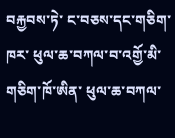བརྐྱབས་ཏེ་ ང་བཅས་དང་གཅིག་ཁར་ ཕུལ་ཆ་བཀལ་བ་འགྱོ་མི་གཅིག་ཁོ་ཨིན་ ཕུལ་ཆ་བཀལ་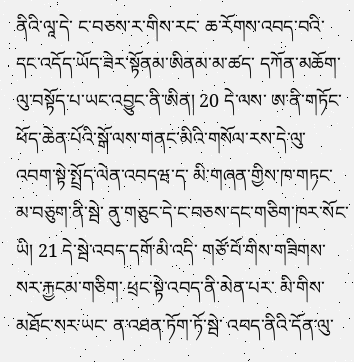ནིའི་ལཱ་དེ་ ང་བཅས་ར་གིས་རང་ ཆ་རོགས་འབད་བའི་དང་འདོད་ཡོད་ཟེར་སྟོནམ་ཨིནམ་མ་ཚད་ དཀོན་མཆོག་ལུ་བསྟོད་པ་ཡང་འབྱུང་ནི་ཨིན། 20 དེ་ལས་ ཨ་ནི་གཏོང་ཕོད་ཆེན་པོའི་སྒོ་ལས་གནང་མིའི་གསོལ་རས་དེ་ལུ་ འབག་སྟེ་སྤྲོད་ལེན་འབདཝ་ད་ མི་གཞན་གྱིས་ཁ་གཏང་མ་བཅུག་ནི་སྦེ་ ནུ་གཅུང་དེ་ང་བཅས་དང་གཅིག་ཁར་སོང་ཡི། 21 དེ་སྦེ་འབད་དགོ་མི་འདི་ གཙོ་བོ་གིས་གཟིགས་སར་རྐྱངམ་གཅིག་ ཕྲང་སྟེ་འབད་ནི་མེན་པར་ མི་གིས་མཐོང་སར་ཡང་ ན་འཐན་ཏོག་ཏོ་སྦེ་ འབད་ནིའི་དོན་ལུ་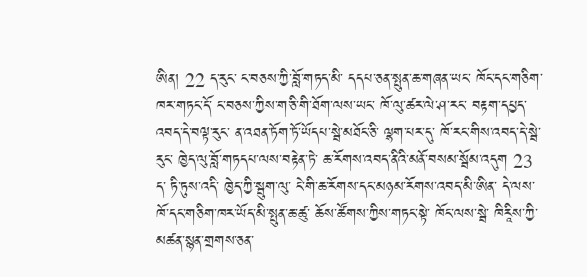ཨིན། 22 ད་རུང་ ང་བཅས་ཀྱི་བློ་གཏད་མི་ དདཔ་ཅན་སྤུན་ཆ་གཞན་ཡང་ ཁོང་དང་གཅིག་ཁར་གཏང་དོ་ ང་བཅས་ཀྱིས་ག་ཅི་གི་ཐོག་ལས་ཡང་ ཁོ་ལུ་ཚར་ལེ་ཤ་རང་ བརྟག་དཔྱད་འབད་དེ་བལྟ་རུང་ ན་འཐན་ཏོག་ཏོ་ཡོདཔ་སྦེ་མཐོང་ཅི་ ལྷག་པར་དུ་ ཁོ་རང་གིས་འབད་དེ་སྦེ་རུང་ ཁྱེད་ལུ་བློ་གཏདཔ་ལས་བརྟེན་ཏེ་ ཆ་རོགས་འབད་ནིའི་མནོ་བསམ་སྦོམ་འདུག 23 ད་ ཏི་ཏུས་འདི་ ཁྱེད་ཀྱི་སྦུག་ལུ་ ངེ་གི་ཆ་རོགས་དང་མཉམ་རོགས་འབད་མི་ཨིན་ དེ་ལས་ཁོ་དང་གཅིག་ཁར་ཡོད་མི་སྤུན་ཆ་ཚུ་ ཆོས་ཚོགས་ཀྱིས་གཏང་སྟེ་ ཁོང་ལས་སྦེ་ ཁིརཱིས་ཀྱི་མཚན་སྙན་གྲགས་ཅན་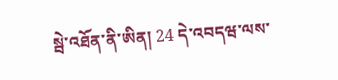སྦེ་འཐོན་ནི་ཨིན། 24 དེ་འབདཝ་ལས་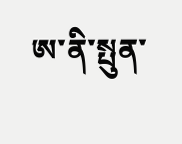ཨ་ནི་སྤུན་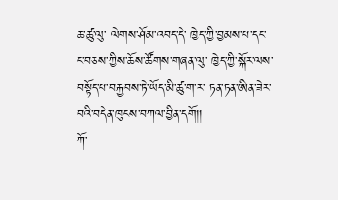ཆ་ཚུ་ལུ་ ལེགས་ཤོམ་འབད་དེ་ ཁྱེད་ཀྱི་བྱམས་པ་དང་ ང་བཅས་ཀྱིས་ཆོས་ཚོགས་གཞན་ལུ་ ཁྱེད་ཀྱི་སྐོར་ལས་བསྟོད་པ་བརྐྱབས་ཏེ་ཡོད་མི་ཚུ་ག་ར་ ཏན་ཏན་ཨིན་ཟེར་བའི་བདེན་ཁུངས་བཀལ་བྱིན་དགོ།།
ཀོ་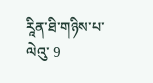རཱིན་ཐི་གཉིས་པ་ལེའུ་ 9